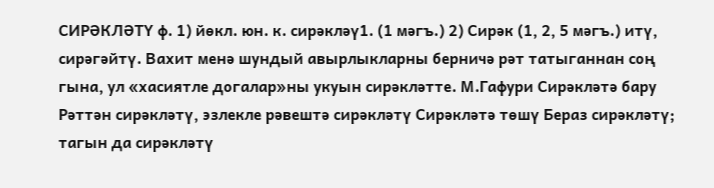СИРӘКЛӘТҮ ф. 1) йөкл. юн. к. сирәкләү1. (1 мәгъ.) 2) Сирәк (1, 2, 5 мәгъ.) итү, сирәгәйтү. Вахит менә шундый авырлыкларны берничә рәт татыганнан соң гына, ул «хасиятле догалар»ны укуын сирәкләтте. М.Гафури Сирәкләтә бару Рәттән сирәкләтү, эзлекле рәвештә сирәкләтү Сирәкләтә төшү Бераз сирәкләтү; тагын да сирәкләтү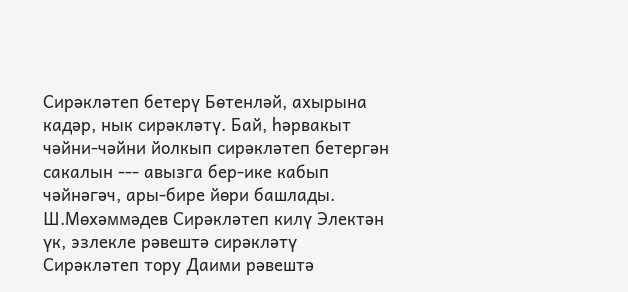Сирәкләтеп бетерү Бөтенләй, ахырына кадәр, нык сирәкләтү. Бай, һәрвакыт чәйни-чәйни йолкып сирәкләтеп бетергән сакалын --- авызга бер-ике кабып чәйнәгәч, ары-бире йөри башлады. Ш.Мөхәммәдев Сирәкләтеп килү Электән үк, эзлекле рәвештә сирәкләтү Сирәкләтеп тору Даими рәвештә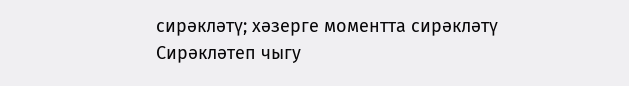сирәкләтү; хәзерге моментта сирәкләтү Сирәкләтеп чыгу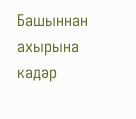Башыннан ахырына кадәр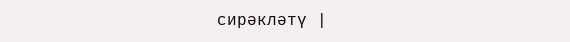сирәкләтү |